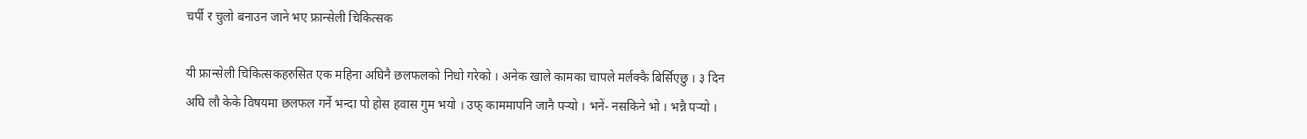चर्पी र चुलो बनाउन जाने भए फ्रान्सेली चिकित्सक

यी फ्रान्सेली चिकित्सकहरुसित एक महिना अघिनै छलफलको निधो गरेको । अनेक खाले कामका चापले मर्लक्कै बिर्सिएछु । ३ दिन अघि लौ केके विषयमा छलफल गर्ने भन्दा पो होस हवास गुम भयो । उफ् काममापनि जानै पर्‍यो । भनें- नसकिने भो । भन्नै पर्‍यो ।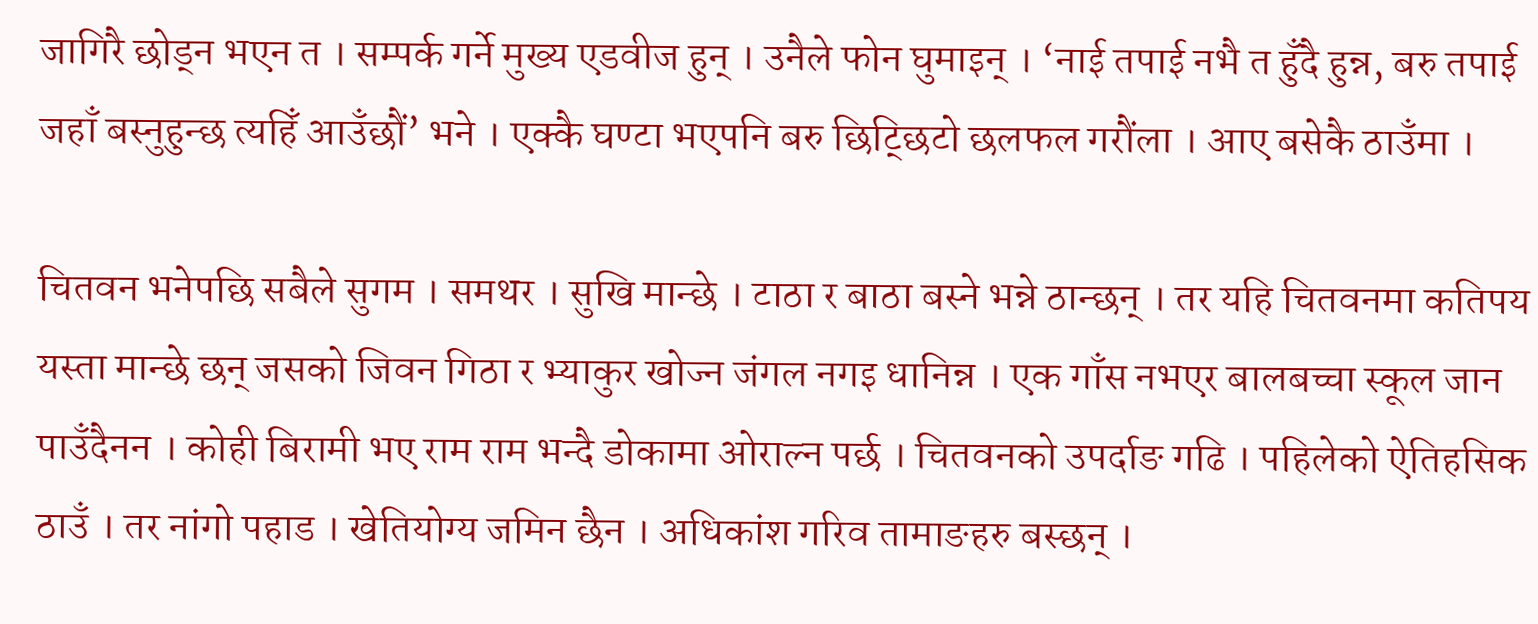जागिरै छोड्न भएन त । सम्पर्क गर्ने मुख्य एडवीज हुन् । उनैले फोन घुमाइन् । ‘नाई तपाई नभै त हुँदै हुन्न, बरु तपाई जहाँ बस्नुहुन्छ त्यहिँ आउँछौं’ भने । एक्कै घण्टा भएपनि बरु छिट्छिटो छलफल गरौंला । आए बसेकै ठाउँमा ।

चितवन भनेपछि सबैले सुगम । समथर । सुखि मान्छे । टाठा र बाठा बस्ने भन्ने ठान्छन् । तर यहि चितवनमा कतिपय यस्ता मान्छे छन् जसको जिवन गिठा र भ्याकुर खोज्न जंगल नगइ धानिन्न । एक गाँस नभएर बालबच्चा स्कूल जान पाउँदैनन । कोही बिरामी भए राम राम भन्दै डोकामा ओराल्न पर्छ । चितवनको उपर्दाङ गढि । पहिलेको ऐतिहसिक ठाउँ । तर नांगो पहाड । खेतियोग्य जमिन छैन । अधिकांश गरिव तामाङहरु बस्छन् ।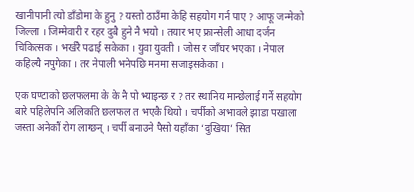खानीपानी त्यो डाँडोमा के हुनु ? यस्तो ठाउँमा केहि सहयोग गर्न पाए ? आफू जन्मेको जिल्ला । जिम्मेवारी र रहर दुबै हुने नै भयो । तयार भए फ्रान्सेली आधा दर्जन चिकित्सक । भर्खरै पढाई सकेका । युवा युवती । जोस र जाँघर भएका । नेपाल कहिल्यै नपुगेका । तर नेपाली भनेपछि मनमा सजाइसकेका ।

एक घण्टाको छलफलमा के के नै पो भ्याइन्छ र ? तर स्थानिय मान्छेलाई गर्ने सहयोग बारे पहिलेपनि अलिकति छलफल त भएकै थियो । चर्पीको अभावले झाडा पखाला जस्ता अनेकौं रोग लाग्छन् । चर्पी बनाउने पैसो यहाँका ‘दुखिया’ सित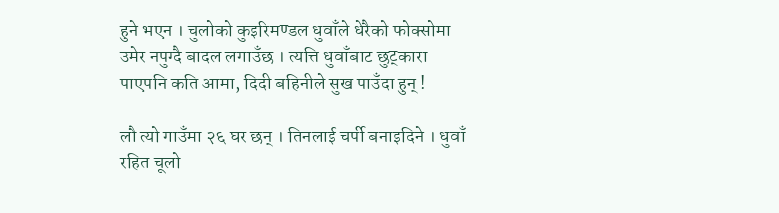हुने भएन । चुलोको कुइरिमण्डल धुवाँले धेरैको फोक्सोमा उमेर नपुग्दै बादल लगाउँछ । त्यत्ति धुवाँबाट छुट्कारा पाएपनि कति आमा, दिदी बहिनीले सुख पाउँदा हुन् !

लौ त्यो गाउँमा २६ घर छन् । तिनलाई चर्पी बनाइदिने । धुवाँ रहित चूलो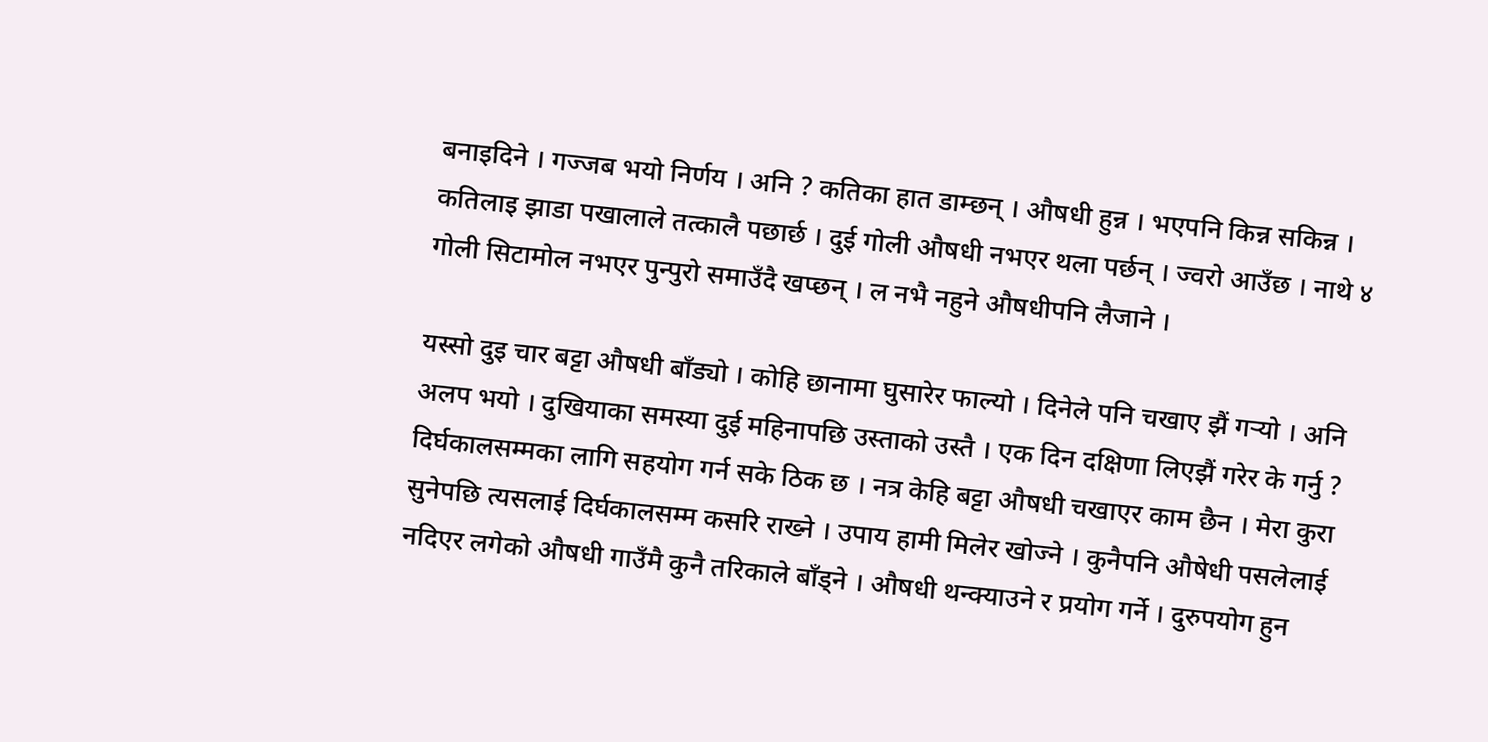बनाइदिने । गज्जब भयो निर्णय । अनि ? कतिका हात डाम्छन् । औषधी हुन्न । भएपनि किन्न सकिन्न । कतिलाइ झाडा पखालाले तत्कालै पछार्छ । दुई गोली औषधी नभएर थला पर्छन् । ज्वरो आउँछ । नाथे ४ गोली सिटामोल नभएर पुन्पुरो समाउँदै खप्छन् । ल नभै नहुने औषधीपनि लैजाने ।

यस्सो दुइ चार बट्टा औषधी बाँड्यो । कोहि छानामा घुसारेर फाल्यो । दिनेले पनि चखाए झैं गर्‍यो । अनि अलप भयो । दुखियाका समस्या दुई महिनापछि उस्ताको उस्तै । एक दिन दक्षिणा लिएझैं गरेर के गर्नु ? दिर्घकालसम्मका लागि सहयोग गर्न सके ठिक छ । नत्र केहि बट्टा औषधी चखाएर काम छैन । मेरा कुरा सुनेपछि त्यसलाई दिर्घकालसम्म कसरि राख्ने । उपाय हामी मिलेर खोज्ने । कुनैपनि औषेधी पसलेलाई नदिएर लगेको औषधी गाउँमै कुनै तरिकाले बाँड्ने । औषधी थन्क्याउने र प्रयोग गर्ने । दुरुपयोग हुन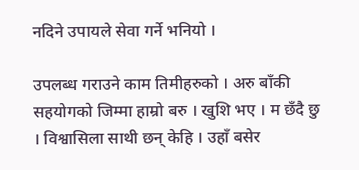नदिने उपायले सेवा गर्ने भनियो ।

उपलब्ध गराउने काम तिमीहरुको । अरु बाँकी सहयोगको जिम्मा हाम्रो बरु । खुशि भए । म छँदै छु । विश्वासिला साथी छन् केहि । उहाँ बसेर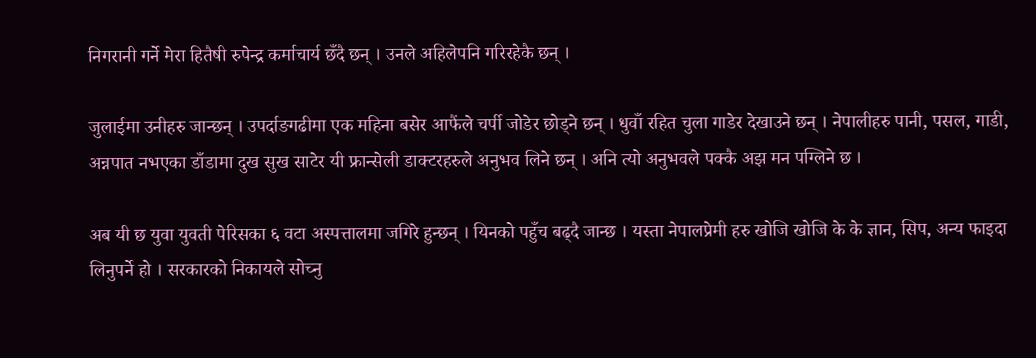निगरानी गर्ने मेरा हितैषी रुपेन्द्र कर्माचार्य छँदै छन् । उनले अहिलेपनि गरिरहेकै छन् ।

जुलाईमा उनीहरु जान्छन् । उपर्दाङगढीमा एक महिना बसेर आफैंले चर्पी जोडेर छोड्ने छन् । धुवाँ रहित चुला गाडेर देखाउने छन् । नेपालीहरु पानी, पसल, गाडी, अन्नपात नभएका डाँडामा दुख सुख साटेर यी फ्रान्सेली डाक्टरहरुले अनुभव लिने छन् । अनि त्यो अनुभवले पक्कै अझ मन पग्लिने छ ।

अब यी छ युवा युवती पेरिसका ६ वटा अस्पत्तालमा जगिरे हुन्छन् । यिनको पहुँच बढ्दै जान्छ । यस्ता नेपालप्रेमी हरु खोजि खोजि के के ज्ञान, सिप, अन्य फाइदा लिनुपर्ने हो । सरकारको निकायले सोच्नु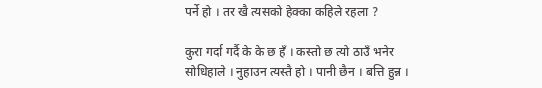पर्ने हो । तर खै त्यसको हेक्का कहिले रहला ?

कुरा गर्दा गर्दै के के छ हँ । कस्तो छ त्यो ठाउँ भनेर सोधिहाले । नुहाउन त्यस्तै हो । पानी छैन । बत्ति हुन्न ।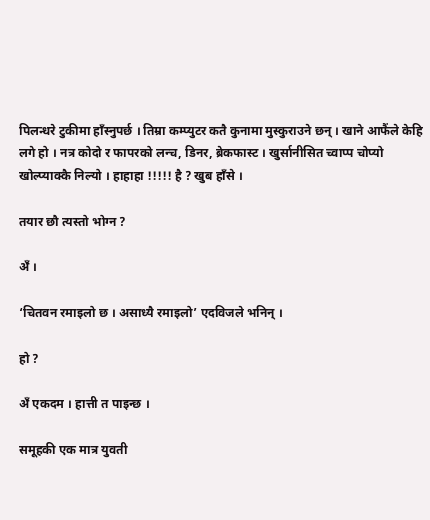पिलन्धरे टुकीमा हाँस्नुपर्छ । तिम्रा कम्प्युटर कतै कुनामा मुस्कुराउने छन् । खाने आफैंले केहि लगे हो । नत्र कोदो र फापरको लन्च, डिनर, ब्रेकफास्ट । खुर्सानीसित च्वाप्प चोप्यो खोल्प्याक्कै निल्यो । हाहाहा !!!!! है ? खुब हाँसे ।

तयार छौ त्यस्तो भोग्न ?

अँ ।

‘चितवन रमाइलो छ । असाध्यै रमाइलो’ एदविजले भनिन् ।

हो ?

अँ एकदम । हात्ती त पाइन्छ ।

समूहकी एक मात्र युवती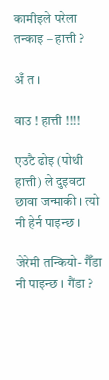कामीइले परेला तन्काइ – हात्ती ?

अँ त ।

वाउ ! हात्ती !!!!

एउटै ढोइ (पोथी हात्ती) ले दुइवटा छावा जन्माकी । त्यो नी हेर्न पाइन्छ ।

जेरेमी तन्कियो- गैँडा नी पाइन्छ । गैंडा ?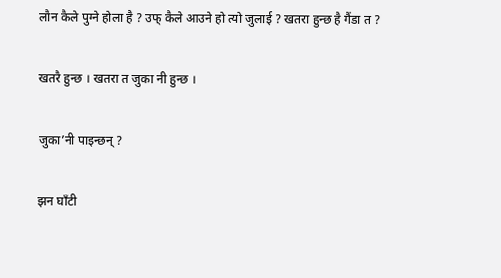लौन कैले पुग्ने होला है ? उफ् कैले आउने हो त्यो जुलाई ? खतरा हुन्छ है गैंडा त ?

खतरै हुन्छ । खतरा त जुका नी हुन्छ ।

जुका’नी पाइन्छन् ?

झन घाँटी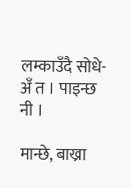लम्काउँदै सोधे- अँ त । पाइन्छ नी ।

मान्छे, बाख्रा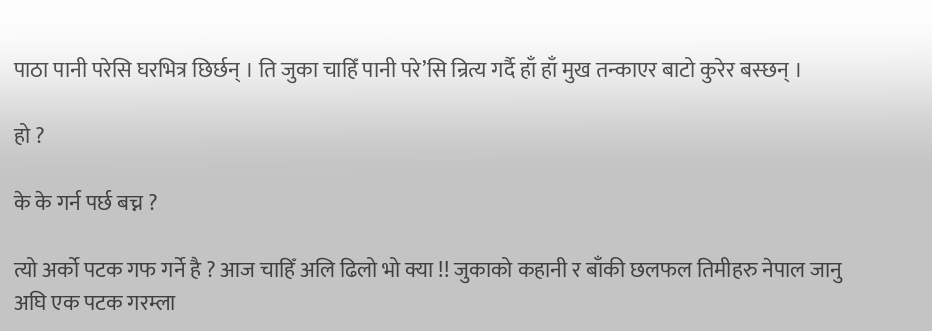पाठा पानी परेसि घरभित्र छिर्छन् । ति जुका चाहिँ पानी परे’सि न्रित्य गर्दै हाँ हाँ मुख तन्काएर बाटो कुरेर बस्छन् ।

हो ?

के के गर्न पर्छ बच्न ?

त्यो अर्को पटक गफ गर्ने है ? आज चाहिँ अलि ढिलो भो क्या !! जुकाको कहानी र बाँकी छलफल तिमीहरु नेपाल जानु अघि एक पटक गरम्ला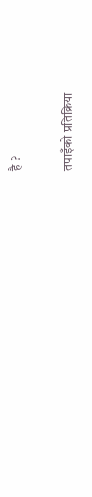है ?

तपाइँको प्रतिक्रिया